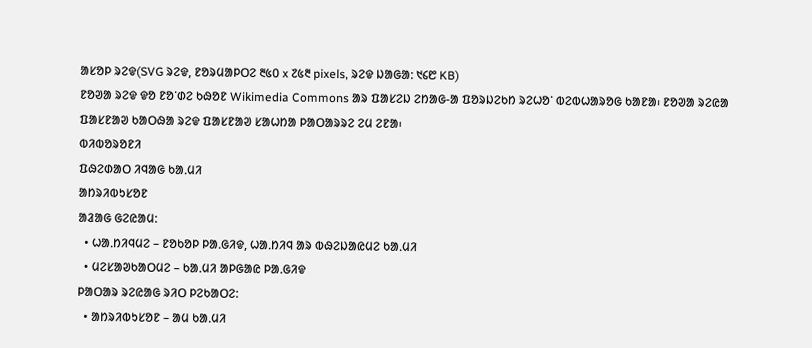ᱟᱥᱚᱞ ᱨᱮᱫ(SVG ᱨᱮᱫ, ᱱᱚᱨᱢᱟᱞᱛᱮ ᱓᱕᱐ x ᱗᱕᱓ pixels, ᱨᱮᱫ ᱡᱟᱜᱟ: ᱑᱔᱘ KB)
ᱱᱚᱣᱟ ᱨᱮᱫ ᱫᱚ ᱱᱚᱸᱰᱮ ᱠᱷᱚᱱ Wikimedia Commons ᱟᱨ ᱯᱟᱥᱮᱡ ᱮᱴᱟᱜ-ᱟ ᱯᱚᱨᱡᱮᱠᱴ ᱨᱮᱦᱚᱸ ᱵᱮᱵᱦᱟᱨᱚᱜ ᱠᱟᱱᱟ᱾ ᱱᱚᱣᱟ ᱨᱮᱭᱟ ᱯᱟᱥᱱᱟᱣ ᱠᱟᱛᱷᱟ ᱨᱮᱫ ᱯᱟᱥᱱᱟᱣ ᱥᱟᱦᱴᱟ ᱞᱟᱛᱟᱨᱨᱮ ᱮᱢ ᱮᱱᱟ᱾
ᱵᱤᱵᱚᱨᱚᱱᱤ
ᱯᱷᱮᱰᱟᱛ ᱤᱧᱟᱜ ᱠᱟᱹᱢᱤ
ᱟᱴᱨᱤᱵᱩᱥᱚᱱ
ᱟᱲᱟᱜ ᱜᱮᱭᱟᱢ:
  • ᱦᱟᱹᱴᱤᱧᱢᱮ – ᱱᱚᱠᱚᱞ ᱞᱟᱹᱜᱤᱫ, ᱦᱟᱹᱴᱤᱧ ᱟᱨ ᱵᱷᱮᱡᱟᱭᱢᱮ ᱠᱟᱹᱢᱤ
  • ᱢᱮᱥᱟᱣᱠᱟᱛᱢᱮ – ᱠᱟᱹᱢᱤ ᱟᱞᱜᱟᱭ ᱞᱟᱹᱜᱤᱫ
ᱞᱟᱛᱟᱨ ᱨᱮᱭᱟᱜ ᱨᱤᱛ ᱞᱮᱠᱟᱛᱮ:
  • ᱟᱴᱨᱤᱵᱩᱥᱚᱱ – ᱟᱢ ᱠᱟᱹᱢᱤ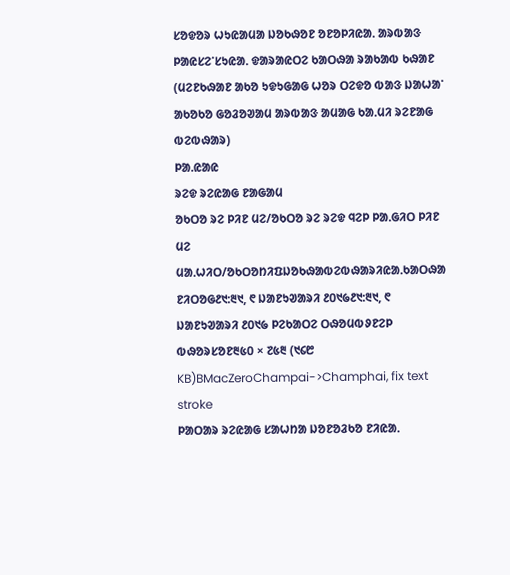ᱥᱚᱫᱚᱨ ᱦᱩᱭᱟᱢᱟ ᱡᱚᱠᱷᱚᱱ ᱚᱱᱚᱞᱤᱭᱟᱹ ᱟᱨᱵᱟᱝ ᱞᱟᱭᱥᱮᱸᱥᱩᱭᱟᱹ ᱫᱟᱨᱟᱭᱛᱮ ᱠᱟᱛᱷᱟ ᱨᱟᱠᱟᱵ ᱠᱷᱟᱱ (ᱢᱮᱱᱠᱷᱟᱱ ᱟᱠᱚ ᱩᱫᱩᱜᱟᱜ ᱦᱚᱨ ᱛᱮᱫᱚ ᱵᱟᱝ ᱡᱟᱦᱟᱸ ᱟᱠᱚᱠᱚ ᱜᱚᱲᱚᱣᱟᱢ ᱟᱨᱵᱟᱝ ᱟᱢᱟᱜ ᱠᱟᱹᱢᱤ ᱨᱮᱱᱟᱜ ᱵᱮᱵᱷᱟᱨ)
ᱞᱟ.ᱭᱟᱭ
ᱨᱮᱫ ᱨᱮᱭᱟᱜ ᱱᱟᱜᱟᱢ
ᱚᱠᱛᱚ ᱨᱮ ᱞᱤᱱ ᱢᱮ/ᱚᱠᱛᱚ ᱨᱮ ᱨᱮᱫ ᱧᱮᱞ ᱞᱟᱹᱜᱤᱛ ᱞᱤᱱ ᱢᱮ
ᱢᱟᱹᱦᱤᱛ/ᱚᱠᱛᱚᱴᱤᱯᱡᱚᱠᱷᱟᱵᱮᱵᱷᱟᱨᱤᱭᱟᱹᱠᱟᱛᱷᱟ
ᱱᱤᱛᱚᱜ᱒᱑:᱓᱑, ᱖ ᱡᱟᱱᱩᱣᱟᱨᱤ ᱒᱐᱑᱙᱒᱑:᱓᱑, ᱖ ᱡᱟᱱᱩᱣᱟᱨᱤ ᱒᱐᱑᱙ ᱞᱮᱠᱟᱛᱮ ᱛᱷᱚᱢᱵᱽᱱᱮᱞ ᱵᱷᱚᱨᱥᱚᱱ᱓᱕᱐ × ᱗᱕᱓ (᱑᱔᱘ KB)BMacZeroChampai->Champhai, fix text stroke
ᱞᱟᱛᱟᱨ ᱨᱮᱭᱟᱜ ᱥᱟᱦᱴᱟ ᱡᱚᱱᱚᱲᱠᱚ ᱱᱤᱭᱟᱹ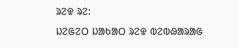ᱨᱮᱫ ᱨᱮ:
ᱡᱮᱜᱮᱛ ᱡᱟᱠᱟᱛ ᱨᱮᱫ ᱵᱮᱵᱷᱟᱨᱟᱜ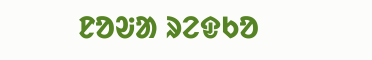ᱱᱚᱶᱟ ᱨᱮᱫᱠᱚ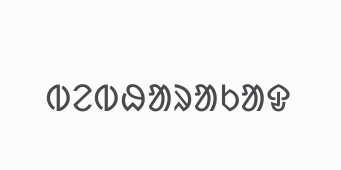ᱵᱮᱵᱷᱟᱨᱟᱠᱟᱫ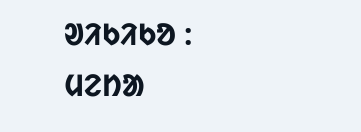ᱣᱤᱠᱤᱠᱚ :
ᱢᱮᱴᱟ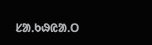ᱥᱟᱹᱠᱷᱭᱟᱹᱛ